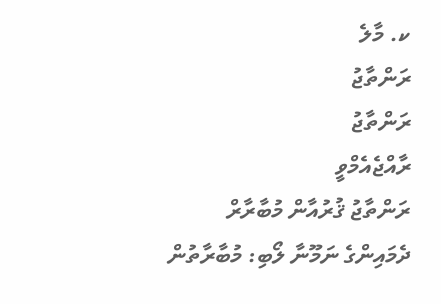ކ. މާލެ
ރަންތާޖު
ރަންތާޖު
ރާއްޖެއެމްވީ
ރަންތާޖު ޤުރުއާން މުބާރާރް
ދެމައިންގެ ނަމޫނާ ލޯބި: މުބާރާތުން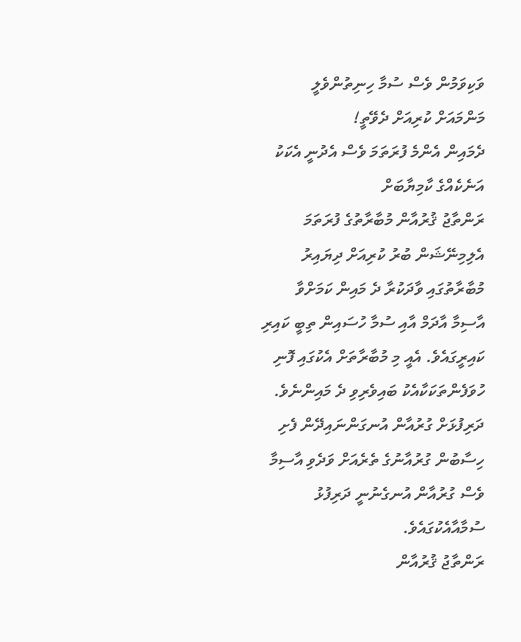ވަކިވަމުން ވެސް ސުމާ ހިނިތުންވެލީ މަންމައަށް ކުރިއަށް ދެވޭތީ!
ދެމައިން އެންމެ ފުރަތަމަ ވެސް އެދުނީ އެކަކު އަނެކެއްގެ ކާމިޔާބަށް
ރަންތާޖު ޤުރުއާން މުބާރާތުގެ ފުރަތަމަ އެލިމިނޭޝަން ބުރު ކުރިއަށް ދިޔައިރު މުބާރާތުގައި ވާދަކުރާ ދެ މައިން ކަމަށްވާ އާސިމާ އާދަމް އާއި ސުމާ ހުސައިން ތިބީ ކައިރި ކައިރީގައެވެ. އެއީ މި މުބާރާތަށް އެކުގައި ފޮނި ހުވަފެންތަކަކާއެކު ބައިވެރިވި ދެ މައިންނެވެ. ދަރިފުޅަށް ގުރުއާން އުނގަންނައިދޭން ފެށި ހިސާބުން ގުރުއާނުގެ ތެރެއަށް ވަދެވި އާސިމާ ވެސް ގުރުއާން އުނގެނުނީ ދަރިފުޅު ސުމާއާއެކުގައެވެ.
ރަންތާޖު ޤުރުއާން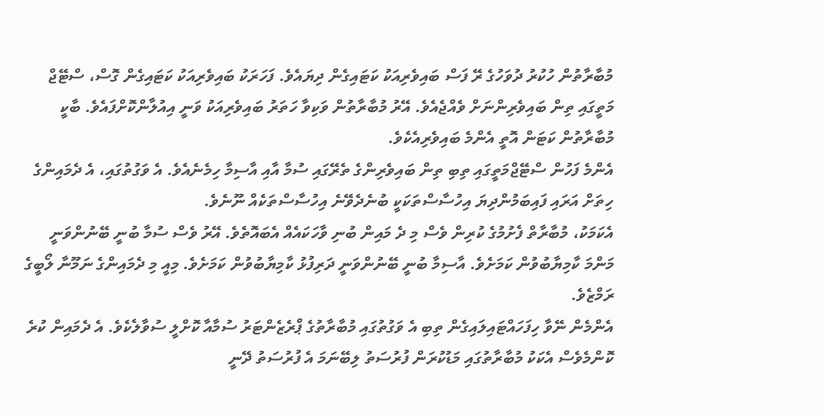މުބާރާތުން ހުކުރު ދުވަހުގެ ރޭ ފަސް ބައިވެރިއަކު ކަޓައިގެން ދިޔައެވެ. ފަހަރަކު ބައިވެރިއަކު ކަޓައިގެން ގޮސް، ސްޓޭޖް މަތީގައި ތިން ބައިވެރިންނަށް ވެއްޖެއެވެ. އޭރު މުބާރާތުން ވަކިވާ ހަތަރު ބައިވެރިއަކު ވަނީ އިއުލާންކޮށްފައެވެ. ބާކީ މުބާރާތުން ކަޓަން އޮތީ އެންމެ ބައިވެރިއެކެވެ.
އެންމެ ފަހުން ސްޓޭޖްމަތީގައި ތިބި ތިން ބައިވެރިންގެ ތެރޭގައި ސުމާ އާއި އާސިމާ ހިމެނެއެވެ. އެ ވަގުތުގައި، އެ ދެމައިންގެ ހިތަށް އަރައި ފައިބަމުންދިޔަ އިހުސާސްތަކަކީ ބުނެދެވޭނެ އިހުސާސްތަކެއް ނޫނެވެ.
އެކަމަކު، މުބާރާތް ފެށުމުގެ ކުރިން ވެސް މި ދެ މައިން ބުނި ވާހަކައެއް އެބައޮތެވެ. އޭރު ވެސް ސުމާ ބުނީ ބޭނުންވަނީ މަންމަ ކާމިޔާބުވުން ކަމަށެވެ. އާސިމާ ބުނީ ބޭނުންވަނީ ދަރިފުޅު ކާމިޔާބުވުން ކަމަށެވެ. މިއީ މި ދެމައިންގެ ނަމޫނާ ލޯބީގެ ރަމްޒެވެ.
އެންމެން ނޭވާ ހިފަހައްޓައިލައިގެން ތިބި އެ ވަގުތުގައި މުބާރާތުގެ ޕްރެޒެންޓަރު ސުމާއާ ކޮށްލީ ސުވާލެކެވެ. އެ ދެމައިން ކުރެ ކޮންމެވެސް އެކަކު މުބާރާތުގައި މަޑުކުރަން ފުރުސަތު ލިބޭނަމަ އެ ފުރުސަތު ދޭނީ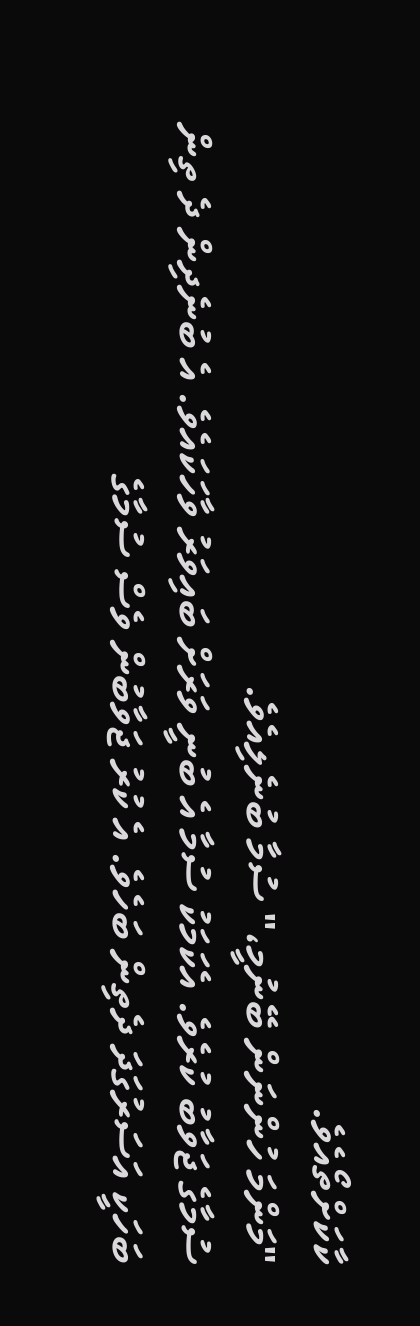ކާކަށްތޯއެވެ.
"މަންމަ ހުންނަން ބޭނުމީ،" ސުމާ ބުނެލިއެވެ.
ސުމާގެ ޖަވާބު ކުރެވެ. އެކަމަކު ސުމާ އެ ބުނީ ވަރަށް ބައިވަރު ވާހަކައެވެ. އެ ބުނެދިން ދެ ތިން ބަހަކީ އަސަރުގަދަ ދެތިން ބަހެވެ. އެ ކުރު ޖަވާބުން ވެސް ސުމާގެ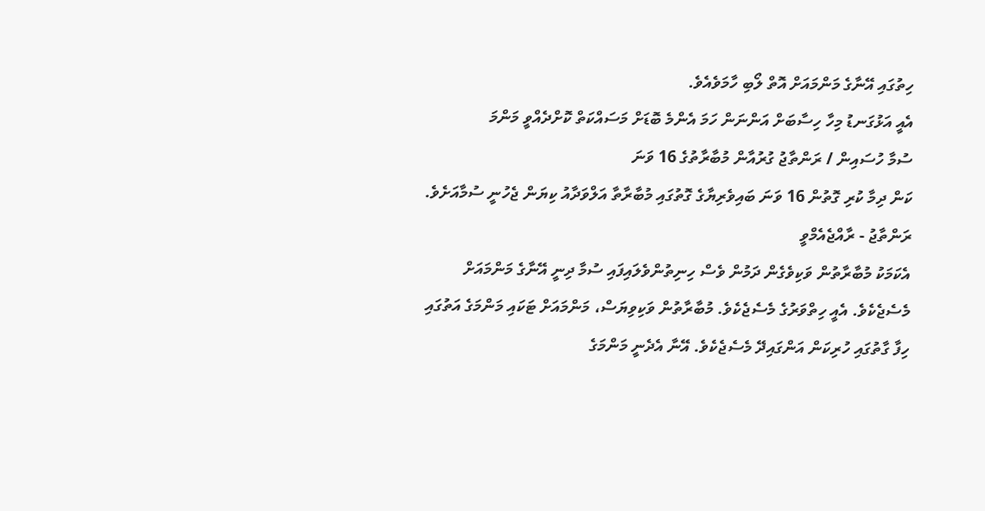ހިތުގައި އޭނާގެ މަންމައަށް އޮތް ލޯބި ހާމަވެއެވެ.
އެއީ އަޅުގަނޑު މިހާ ހިސާބަށް އަންނަން ހަމަ އެންމެ ބޮޑަށް މަސައްކަތް ކޮށްދެއްވީ މަންމަ
ސުމާ ހުސައިން / ރަންތާޖު ގުރުއާން މުބާރާތުގެ 16 ވަނަ
ކަން ދިމާ ކުރި ގޮތުން 16 ވަނަ ބައިވެރިޔާގެ ގޮތުގައި މުބާރާތާ އަލްވަދާއު ކިޔަން ޖެހުނީ ސުމާއަށެވެ.
ރަންތާޖު - ރާއްޖެއެމްވީ
އެކަމަކު މުބާރާތުން ވަކިވެގެން ދަމުން ވެސް ހިނިތުންވެލައިފައި ސުމާ ދިނީ އޭނާގެ މަންމައަށް މެސެޖެކެވެ. އެއީ ހިތްވަރުގެ މެސެޖެކެވެ. މުބާރާތުން ވަކިވިޔަސް، މަންމައަށް ޓަކައި މަންމަގެ އަތުގައި ހިފާ ގާތުގައި ހުރިކަން އަންގައިދޭ މެސެޖެކެވެ. އޭނާ އެދެނީ މަންމަގެ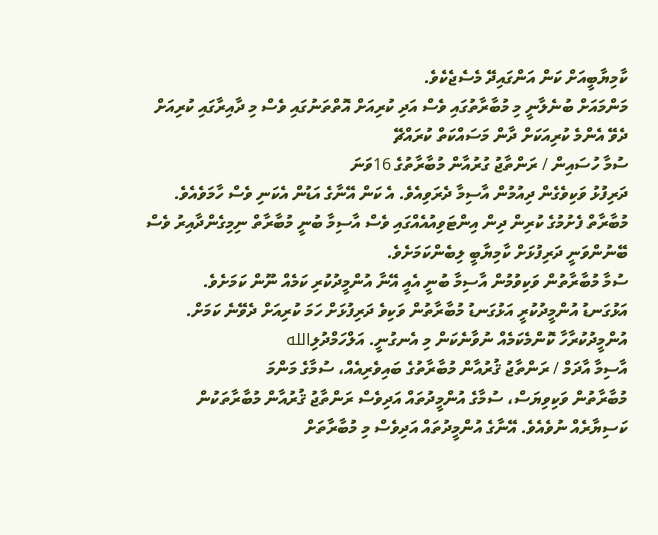ކާމިޔާބީއަށް ކަން އަންގައިދޭ މެސެޖެކެވެ.
މަންމައަށް ބުނެލާނީ މި މުބާރާތުގައި ވެސް އަދި ކުރިއަށް އޮތްތަނުގައި ވެސް މި ދާއިރާގައި ކުރިއަށް ދެވޭ އެންމެ ކުރިއަކަށް ދާން މަސައްކަތް ކުރައްޗޭ
ސުމާ ހުސައިން / ރަންތާޖު ގުރުއާން މުބާރާތުގެ 16ވަނަ
ދަރިފުޅު ވަކިވެގެން ދިއުމުން އާސިމާ ދެރަވިއެވެ. އެ ކަން އޭނާގެ އަޑުން އެކަނި ވެސް ހާމަވެއެވެ. މުބާރާތް ފެށުމުގެ ކުރިން ދިން އިންޓަވިއުއެއްގައި ވެސް އާސިމާ ބުނީ މުބާރާތް ނިމިގެންދާއިރު ވެސް ބޭނުންވަނީ ދަރިފުޅަށް ކާމިޔާބީ ލިބެންކަމަށެވެ.
ސުމާ މުބާރާތުން ވަކިވުމުން އާސިމާ ބުނީ އެއީ އޭނާ އުންމީދުކުރި ކަމެއް ނޫން ކަމަށެވެ.
އަޅުގަނޑު އުންމީދުކުރީ އަޅުގަނޑު މުބާރާތުން ވަކިވެ ދަރިފުޅަށް ހަމަ ކުރިއަށް ދެވޭނެ ކަމަށް. އުންމީދުކުރާހާ ކޮންމެކަމެއް ނުވާނެކަން މި އެނގުނީ. އަލްހަމްދުލިالله
އާސިމާ އާދަމް / ރަންތާޖު ޤުރުއާން މުބާރާތުގެ ބައިވެރިއެއް، ސުމާގެ މަންމަ
މުބާރާތުން ވަކިވިޔަސް، ސުމާގެ އުންމީދުތައް އަދިވެސް ރަންތާޖު ޤުރުއާން މުބާރާތަކުން ކަސިޔާރެއް ނުވެއެވެ. އޭނާގެ އުންމީދުތައް އަދިވެސް މި މުބާރާތަށް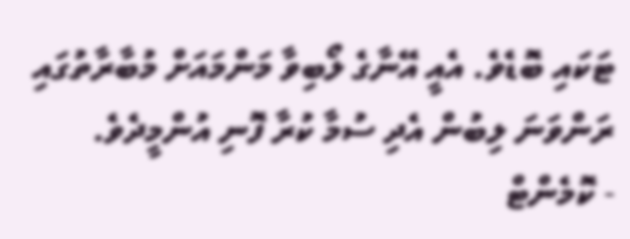ޓަކައި ބޮޑެވެ. އެއީ އޭނާގެ ލޯބިވާ މަންމައަށް މުބާރާތުގައި ރަންވަނަ ލިބުން އެދި ސުމާ ކުރާ ފޮނި އުންމީދެވެ.
- ކޮމެންޓް